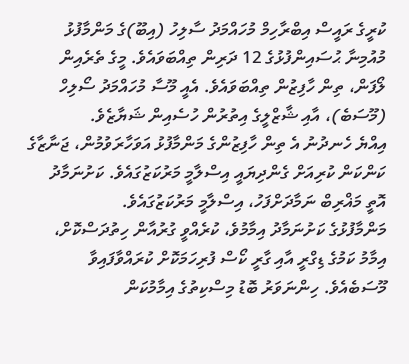ކުރީގެ ރައީސް އިބްރާހިމް މުހައްމަދު ސާލިހު (އިބޫ)ގެ މަންމާފުޅު މުއުމިނާ ޙުސައިންފުޅުގެ 12 ދަރިން ތިއްބަވައެވެ. މީގެ ތެރެއިން ލޯފަން، ތިން ހާފިޒުން ތިއްބަވައެވެ. އެއީ މޫސާ މުހައްމަދު ސޯލިހް (މޫސަބެ)، އާއި ޝާޒްލީގެ އިތުރުން ހުސެއިން ޝަޔާޒެވެ.
އިއްޔެ ހެނދުނު އެ ތިން ހާފިޒުންގެ މަންމާފުޅު އަވަހާރަވުމުން، ޖަނާޒާގެ ކަންކަން ކުރިއަށް ގެންދިޔައީ އިސްލާމީ މަރުކަޒުގައެވެ. ކަށުނަމާދު އޮތީ މަޣްރިބް ނަމާދަށްފަހު، އިސްލާމީ މަރުކަޒުގައެވެ.
މަންމާފުޅުގެ ކަށުނަމާދު އިމާމުވެ، ކުރެއްވީ ގުރުއާން ހިތުދަސްކޮށް، އިމާމު ކަމުގެ ޑިގްރީ އާއި ގާރީ ކޯސް ފުރިހަމަކޮށް ކުރައްވާފައިވާ މޫސަބެއެވެ. ހިންނަވަރު ބޮޑު މިސްކިތުގެ އިމާމުކަން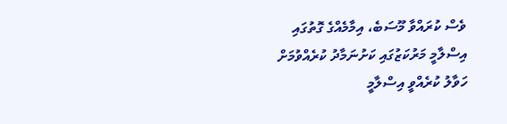ވެސް ކުރައްވާ މޫސަބެ، އިމާމެއްގެ ގޮތުގައި އިސްލާމީ މަރުކަޒުގައި ކަށުނަމާދު ކުރެއްވުމަށް ހަވާލު ކުރެއްވީ އިސްލާމީ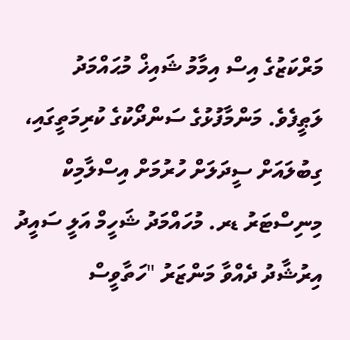މަރްކަޒުގެ އިސް އިމާމު ޝައިޚް މުޙައްމަދު ލަޠީފެވެ. މަންމާފުޅުގެ ސަންދޯކުގެ ކުރިމަތީގައި، ގިބުލައަށް ސީދަލަށް ހުރުމަށް އިސްލާމިކް މިނިސްޓަރު ޑރ. މުހައްމަދު ޝަހީމް އަލީ ސައީދު އިރުޝާދު ދެއްވާ މަންޒަރު "ހަތާވީސް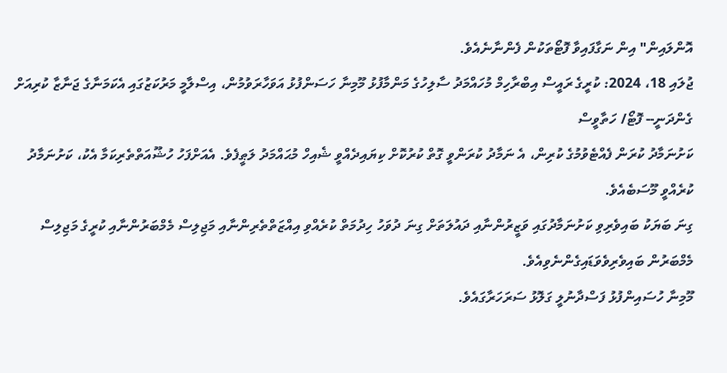އޮންލައިން" އިން ނަގާފައިވާ ފޮޓޯތަކުން ފެންނާނެއެވެ.
ޖުލައި 18، 2024: ކުރީގެ ރައީސް އިބްރާހިމް މުހައްމަދު ސާލިހުގެ މަންމާފުޅު މޫމިނާ ހަސަންފުޅު އަވަހާރަވުމުން، އިސްލާމީ މަރުކަޒުގައި އެކަމަނާގެ ޖަނާޒާ ކުރިއަށް ގެންދަނީ-- ފޮޓޯ/ ހަތާވީސް
ކަށުނަމާދު ކުރަން ފެއްޓެވުމުގެ ކުރިން، އެ ނަމާދު ކުރަންވީ ގޮތް ކުރުކޮށް ކިޔައިދެއްވީ ޝެއިހް މުޙައްމަދު ލަޠީފެވެ. އެއަށްފަހު ހުޝޫއަތްތެރިކަމާ އެކު، ކަށުނަމާދު ކުރެއްވީ މޫސަބެއެވެ.
ގިނަ ބަޔަކު ބައިވެރިވި ކަށުނަމާދުގައި ވަޒީރުންނާއި ދައުލަތަށް ގިނަ ދުވަހު ހިދުމަތް ކުރެއްވި އިއްޒަތްތެރިންނާއި މަޖިލިސް މެމްބަރުންނާއި ކުރީގެ މަޖިލިސް މެމްބަރުން ބައިވެރިވެވަޑައިގެންނެވިއެވެ.
މޫމިނާ ހުސައިންފުޅު ފަސްދާނުލީ ގަލޮޅު ސަރަހަރާގައެވެ.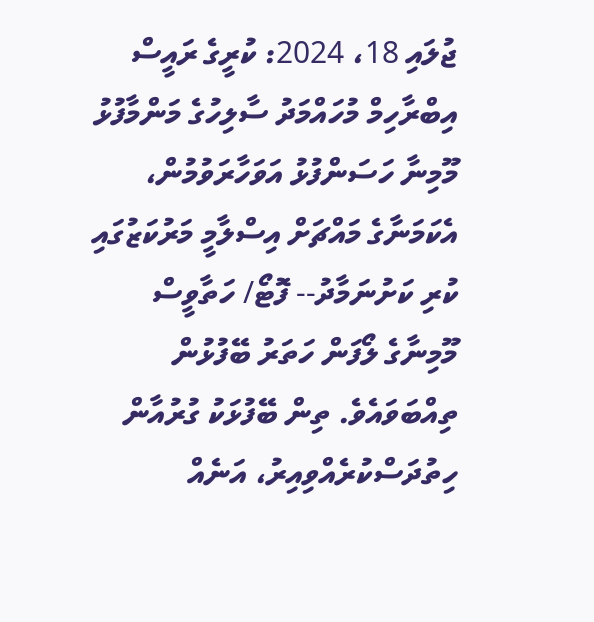ޖުލައި 18، 2024: ކުރީގެ ރައީސް އިބްރާހިމް މުހައްމަދު ސާލިހުގެ މަންމާފުޅު މޫމިނާ ހަސަންފުޅު އަވަހާރަވުމުން، އެކަމަނާގެ މައްޗަށް އިސްލާމީ މަރުކަޒުގައި ކުރި ކަށުނަމާދު-- ފޮޓޯ/ ހަތާވީސް
މޫމިނާގެ ލޯފަން ހަތަރު ބޭފުޅުން ތިއްބަވައެވެ. ތިން ބޭފުޅަކު ގުރުއާން ހިތުދަސްކުރެއްވިއިރު، އަނެއް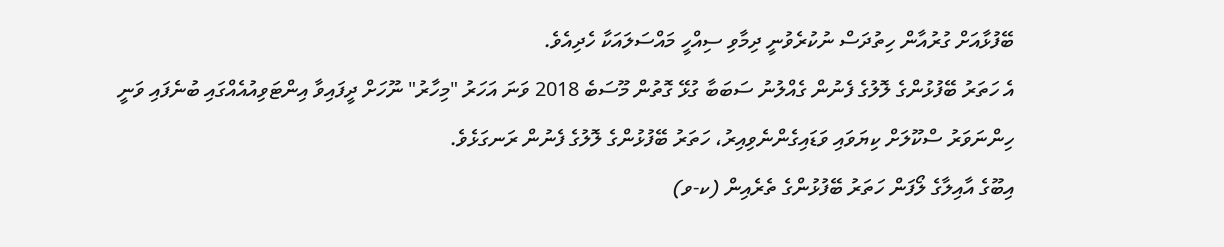ބޭފުޅާއަށް ގުރުއާން ހިތުދަސް ނުކުރެވުނީ ދިމާވި ސިއްހީ މައްސަލައަކާ ހެދިއެވެ.
އެ ހަތަރު ބޭފުޅުންގެ ލޮލުގެ ފެނުން ގެއްލުނު ސަބަބާ ގުޅޭ ގޮތުން މޫސަބެ 2018 ވަނަ އަހަރު "މިހާރު" ނޫހަށް ދީފައިވާ އިންޓަވިއުއެއްގައި ބުނެފައި ވަނީ ހިންނަވަރު ސްކޫލަށް ކިޔަވައި ވަޑައިގެންނެވިއިރު، ހަތަރު ބޭފުޅުންގެ ލޮލުގެ ފެނުން ރަނގަޅެވެ.
އިބޫގެ އާއިލާގެ ލޯފަން ހަތަރު ބޭފުޅުންގެ ތެރެއިން (ކ-ވ)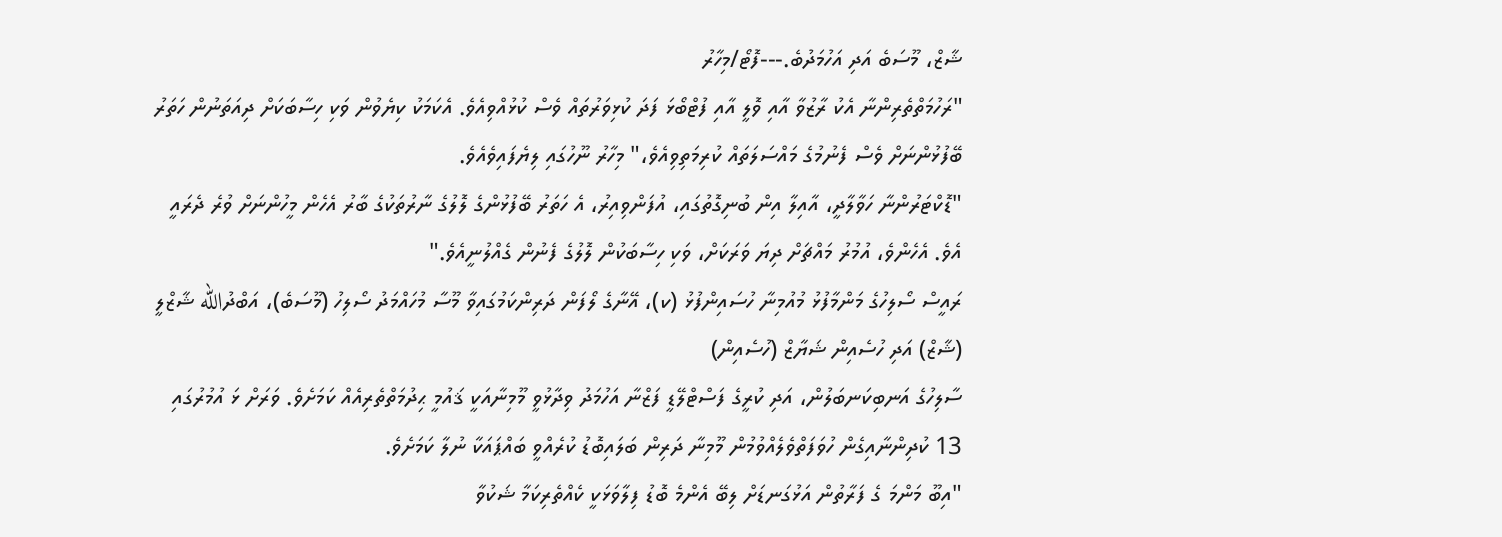ޝާޒް، މޫސަބެ އަދި އަހުމަދުބެ.---ފޮޓޯ/މިހާރު
"ރަހުމަތްތެރިންނާ އެކު ރާޒުވާ އާއި ވޮލީ އާއި ފުޓްބޯޅަ ފަދަ ކުޅިވަރުތައް ވެސް ކުޅުއްވިއެވެ. އެކަމަކު ކިޔެވުން ވަކި ހިސާބަކަށް ދިއަތަނުން ހަތަރު ބޭފުޅުންނަށް ވެސް ފެނުމުގެ މައްސަލަތައް ކުރިމަތިވިއެވެ،" މިހާރު ނޫހުގައި ލިޔެފައިވެއެވެ.
"ޑޮކްޓަރުންނާ ހަވާލާދީ، އާއިލާ އިން ބުނިގޮތުގައި، އުފަންވިއިރު، އެ ހަތަރު ބޭފުޅުންގެ ލޮލުގެ ނާރުތަކުގެ ބާރު އެހެން މީހުންނަށް ވުރެ ދެރައީ އެވެ. އެހެންވެ، އުމުރު މައްޗަށް ދިޔަ ވަރަކަށް، ވަކި ހިސާބަކުން ލޮލުގެ ފެނުން ގެއްލުނީއެވެ."
ރައީސް ސޯލިހުގެ މަންމާފުޅު މުއުމިނާ ހުސައިންފުޅު (ކ)، އޭނާގެ ލޯފަން ދަރިންކަމުގައިވާ މޫސާ މުހައްމަދު ސޯލިހު (މޫސަބެ)، އަބްދުالله ޝާޒްލީ (ޝާޒް) އަދި ހުސެއިން ޝަޔާޒް (ހުސެއިން)
ސާލިހުގެ އަނބިކަނބަލުން، އަދި ކުރީގެ ފަސްޓްލޭޑީ ފަޒްނާ އަހުމަދު ވިދާޅުވީ މޫމިނާއަކީ ޤައުމީ ޙިދުމަތްތެރިއެއް ކަމަށެވެ. ވަރަށް ޅަ އުމުރުގައި 13 ކުދިންނާއިގެން ހުވަފަތްވެލެއްވުމުން މޫމިނާ ދަރިން ބަލައިބޮޑު ކުރެއްވީ ބައްޕައަކާ ނުލާ ކަމަށެވެ.
"އިބޫ މަންމަ ގެ ފަރާތުން އަޅުގަނޑަށް ލިބޭ އެންމެ ބޮޑު ފިލާވަޅަކީ ކެއްތެރިކަމާ ޝަކުވާ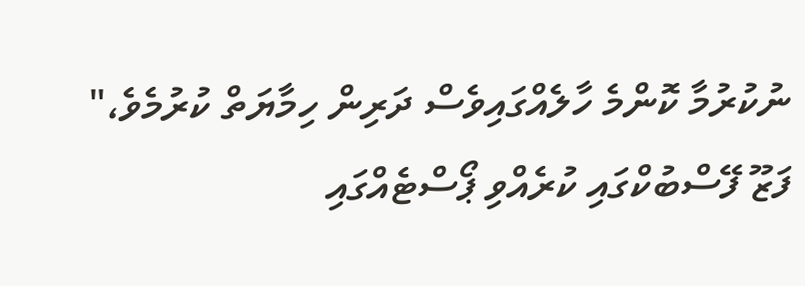ނުކުރުމާ ކޮންމެ ހާލެއްގައިވެސް ދަރިން ހިމާޔަތް ކުރުމެވެ،" ފަޒޫ ފޭސްބުކްގައި ކުރެއްވި ޕޯސްޓެއްގައި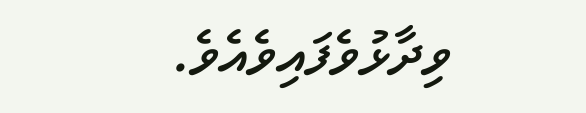ވިދާޅުވެފައިވެއެވެ.